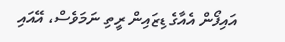އައިފޯން އެއާގެ ޑިޒައިން ރީތި ނަމަވެސް، އޭއައި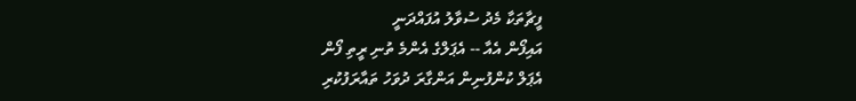ފީޗާތަކާ މެދު ސުވާލު އުފައްދަނީ
އައިފޯން އެއާ -- އެޕަލްގެ އެންމެ ތުނި ރީތި ފޯން
އެޕަލް ކުންފުނިން އަންގާރަ ދުވަހު ތައާރަފުކުރި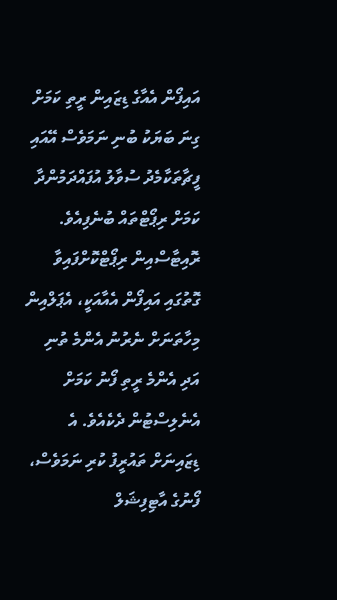އައިފޯން އެއާގެ ޑިޒައިން ރީތި ކަމަށް ގިނަ ބަޔަކު ބުނި ނަމަވެސް އޭއައި ފީޗާތަކާމެދު ސުވާލު އުފައްދަމުންދާ ކަމަށް ރިޕޯޓްތައް ބުނެފިއެވެ.
ރޮއިޓާސްއިން ރިޕޯޓްކޮށްފައިވާ ގޮތުގައި އައިފޯން އެއާއަކީ، އެޕަލްއިން މިހާތަނަށް ނެރުނު އެންމެ ތުނި އަދި އެންމެ ރީތި ފޯނު ކަމަށް އެނެލިސްޓުން ދެކެއެވެ. އެ ޑިޒައިނަށް ތައުރީފު ކުރި ނަމަވެސް، ފޯނުގެ އާޓިފިޝަލް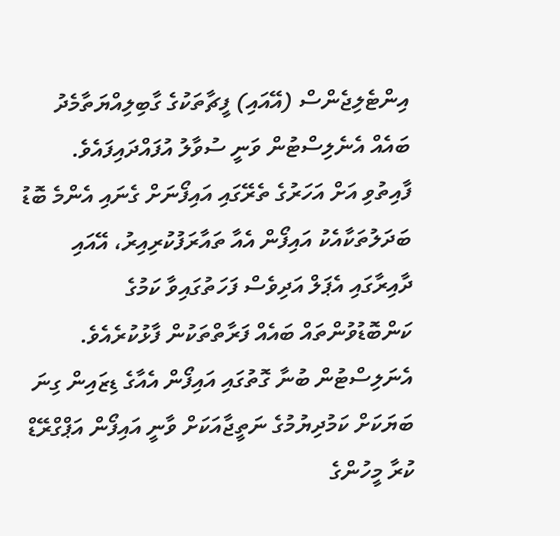އިންޓެލިޖެންސް (އޭއައި) ފީޗާތަކުގެ ގާބިލިއްޔަތާމެދު ބައެއް އެނެލިސްޓުން ވަނީ ސުވާލު އުފައްދައިފައެވެ.
ފާއިތުވި އަށް އަހަރުގެ ތެރޭގައި އައިފޯނަށް ގެނައި އެންމެ ބޮޑު ބަދަލުތަކާއެކު އައިފޯން އެއާ ތައާރަފުކުރިއިރު، އޭއައި ދާއިރާގައި އެޕަލް އަދިވެސް ފަހަތުގައިވާ ކަމުގެ ކަންބޮޑުވުންތައް ބައެއް ފަރާތްތަކުން ފާޅުކުރެއެވެ.
އެނަލިސްޓުން ބުނާ ގޮތުގައި އައިފޯން އެއާގެ ޑިޒައިން ގިނަ ބަޔަކަށް ކަމުދިޔުމުގެ ނަތީޖާއަކަށް ވާނީ އައިފޯން އަޕްގްރޭޑް ކުރާ މީހުންގެ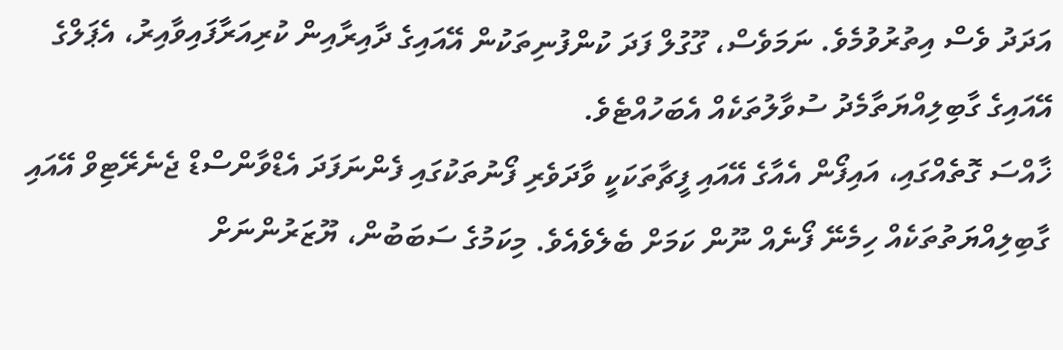އަދަދު ވެސް އިތުރުވުމެވެ. ނަމަވެސް، ގޫގުލް ފަދަ ކުންފުނިތަކުން އޭއައިގެ ދާއިރާއިން ކުރިއަރާފައިވާއިރު، އެޕަލްގެ އޭއައިގެ ގާބިލިއްޔަތާމެދު ސުވާލުތަކެއް އެބަހުއްޓެވެ.
ޚާއްސަ ގޮތެއްގައި، އައިފޯން އެއާގެ އޭއައި ފީޗާތަކަކީ ވާދަވެރި ފޯނުތަކުގައި ފެންނަފަދަ އެޑްވާންސްޑް ޖެނެރޭޓިވް އޭއައި ގާބިލިއްޔަތުތަކެއް ހިމެނޭ ފޯނެއް ނޫން ކަމަށް ބެލެވެއެވެ. މިކަމުގެ ސަބަބުން، ޔޫޒަރުންނަށް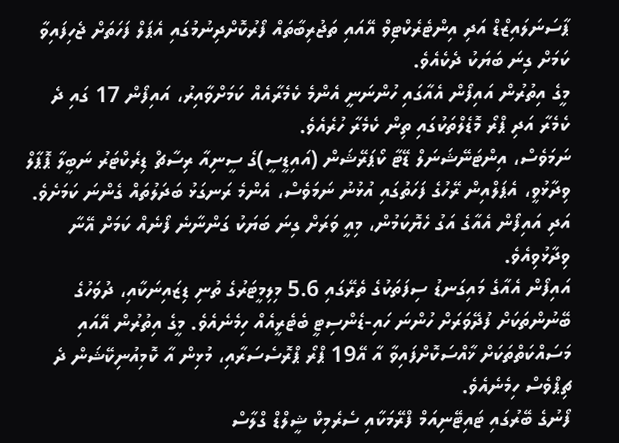ޕާސަނަލައިޒްޑް އަދި އިންޓެރެކްޓިވް އޭއައި ތަޖުރިބާތައް ފޯރުކޮށްދިނުމުގައި އެޕަލް ފަހަތަށް ޖެހިފައިވާ ކަމަށް ގިނަ ބަޔަކު ދެކެއެވެ.
މީގެ އިތުރުން އައިފޯން އެއާގައި ހުންނަނީ އެންމެ ކެމެރާއެއް ކަމަށްވާއިރު، އައިފޯން 17 ގައި ދެ ކެމެރާ އަދި ޕްރޯ މޮޑެލްތަކުގައި ތިން ކެމެރާ ހުރެއެވެ.
ނަމަވެސް، އިންޓަނޭޝަނަލް ޑޭޓާ ކޯޕަރޭޝަން (އައިޑީސީ)ގެ ސީނިއާ ރިސާޗް ޑިރެކްޓަރު ނަބީލާ ޕޮޕާލް ވިދާޅުވީ، އެޕަލްއިން ރޭހުގެ ފަހަތުގައި އުޅުނު ނަމަވެސް، އެންމެ ރަނގަޅު ބަދަލުތައް ގެންނަ ކަމަށެވެ. އަދި އައިފޯން އެއާގެ އަގު ހެޔޮކަމުން، މިއީ ވަރަށް ގިނަ ބަޔަކު ގަންނާނެ ފޯނެއް ކަމަށް އޭނާ ވިދާޅުވިއެވެ.
އައިފޯން އެއާގެ މައިގަނޑު ސިފަތަކުގެ ތެރޭގައި 5.6 މިލިމީޓަރުގެ ތުނި ޑިޒައިނަކާއި، ދުވަހުގެ ބޭނުންތަކަށް ފުދޭވަރަށް ހުންނަ ހައި-ޑެންސިޓީ ބެޓެރީއެއް ހިމެނެއެވެ. މީގެ އިތުރުން އޭއައި މަސައްކަތްތަކަށް ޚާއްސަކޮށްފައިވާ އާ އޭ19 ޕްރޯ ޕްރޮސެސަރާއި، މުޅިން އާ ކޮމިއުނިކޭޝަން ދެ ޗިޕްވެސް ހިމެނެއެވެ.
ފޯނުގެ ބޭރުގައި ޓައިޓޭނިއަމް ފްރޭމަކާއި ސެރެމިކް ޝީލްޑް ގްލާސް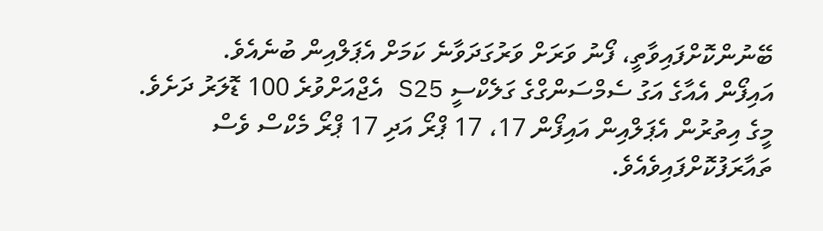ބޭނުންކޮށްފައިވާތީ، ފޯނު ވަރަށް ވަރުގަދަވާނެ ކަމަށް އެޕަލްއިން ބުނެއެވެ.
އައިފޯން އެއާގެ އަގު ސެމްސަންގްގެ ގަލެކްސީ S25 އެޖްއަށްވުރެ 100 ޑޮލަރު ދަށެވެ. މީގެ އިތުރުން އެޕަލްއިން އައިފޯން 17، 17 ޕްރޯ އަދި 17 ޕްރޯ މެކްސް ވެސް ތައާރަފުކޮށްފައިވެއެވެ.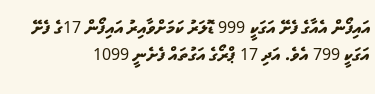އައިފޯން އެއާގެ ފެށޭ އަގަކީ 999 ޑޮލަރު ކަމަށްވާއިރު އައިފޯން 17ގެ ފެށޭ އަގަކީ 799 އެވެ. އަދި 17 ޕްރޯގެ އަގުތައް ފެށެނީ 1099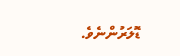ޑޮލަރުންނެވެ.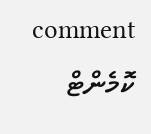comment ކޮމެންޓް